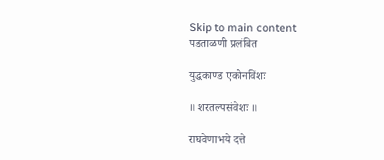Skip to main content
पडताळणी प्रलंबित

युद्धकाण्ड एकोनविंशः

॥ शरतल्पसंवेशः ॥

राघवेणाभये दत्ते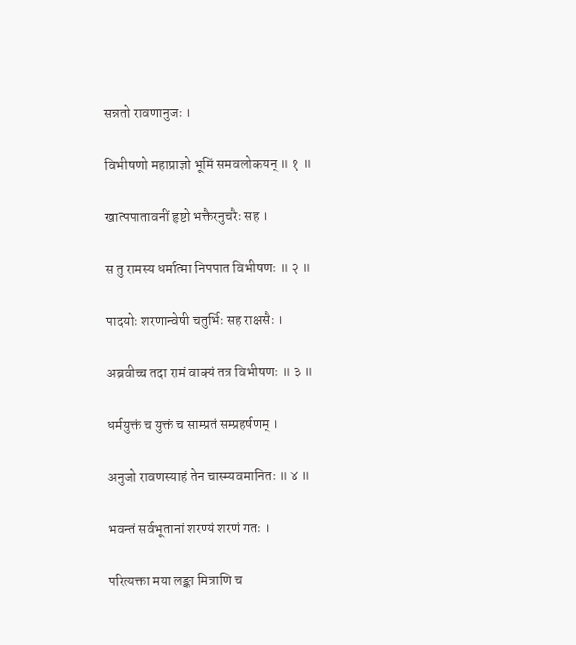सन्नतो रावणानुजः ।

विभीषणो महाप्राज्ञो भूमिं समवलोकयन् ॥ १ ॥

खात्पपातावनीं हृष्टो भक्तैरनुचरैः सह ।

स तु रामस्य धर्मात्मा निपपात विभीषणः ॥ २ ॥

पादयोः शरणान्वेषी चतुर्भिः सह राक्षसैः ।

अब्रवीच्च तदा रामं वाक्यं तत्र विभीषणः ॥ ३ ॥

धर्मयुक्तं च युक्तं च साम्प्रतं सम्प्रहर्षणम् ।

अनुजो रावणस्याहं तेन चास्म्यवमानितः ॥ ४ ॥

भवन्तं सर्वभूतानां शरण्यं शरणं गतः ।

परित्यक्ता मया लङ्का मित्राणि च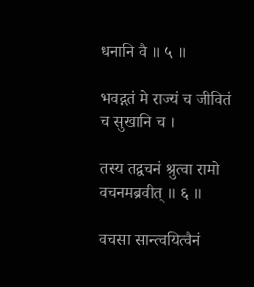धनानि वै ॥ ५ ॥

भवद्गतं मे राज्यं च जीवितं च सुखानि च ।

तस्य तद्वचनं श्रुत्वा रामो वचनमब्रवीत् ॥ ६ ॥

वचसा सान्त्वयित्वैनं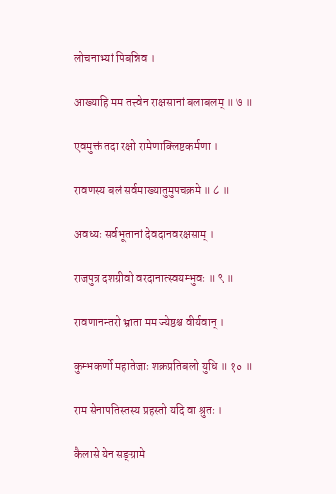लोचनाभ्यां पिबन्निव ।

आख्याहि मम तत्त्वेन राक्षसानां बलाबलम् ॥ ७ ॥

एवमुक्तं तदा रक्षो रामेणाक्लिष्टकर्मणा ।

रावणस्य बलं सर्वमाख्यातुमुपचक्रमे ॥ ८ ॥

अवध्यः सर्वभूतानां देवदानवरक्षसाम् ।

राजपुत्र दशग्रीवो वरदानात्स्वयम्भुवः ॥ ९ ॥

रावणानन्तरो भ्राता मम ज्येष्ठश्च वीर्यवान् ।

कुम्भकर्णो महातेजाः शक्रप्रतिबलो युधि ॥ १० ॥

राम सेनापतिस्तस्य प्रहस्तो यदि वा श्रुतः ।

कैलासे येन सङ्ग्रामे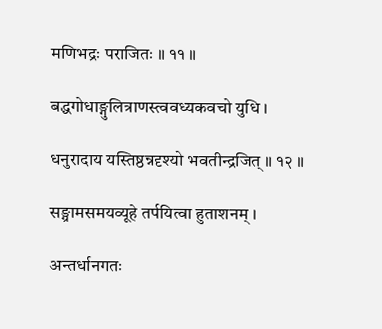मणिभद्रः पराजितः ॥ ११ ॥

बद्धगोधाङ्गुलित्राणस्त्ववध्यकवचो युधि ।

धनुरादाय यस्तिष्ठन्नदृश्यो भवतीन्द्रजित् ॥ १२ ॥

सङ्ग्रामसमयव्यूहे तर्पयित्वा हुताशनम् ।

अन्तर्धानगतः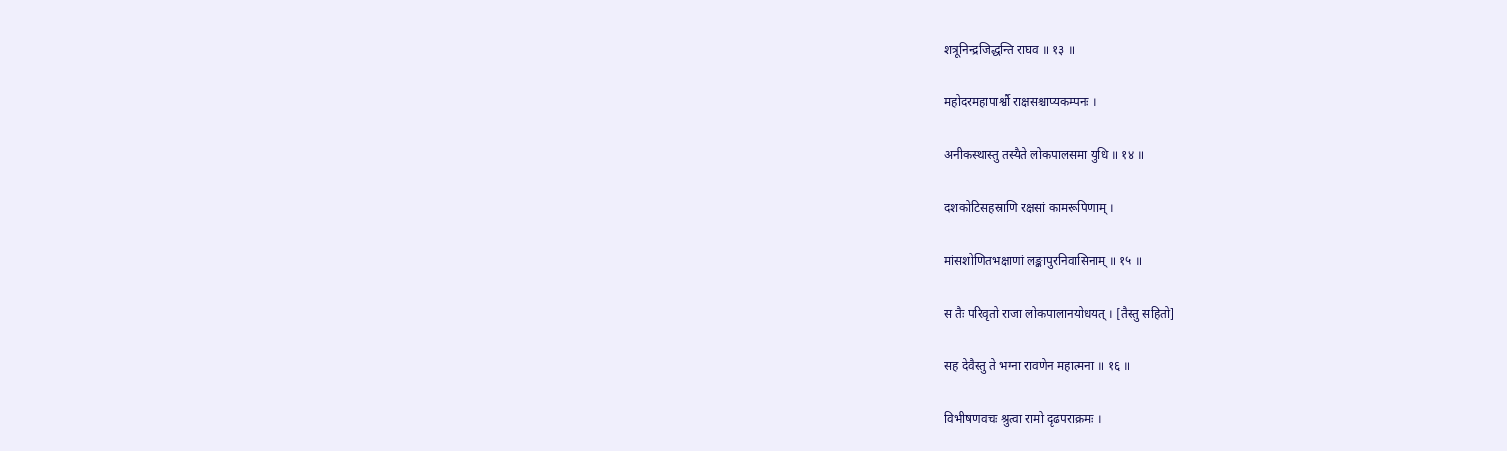शत्रूनिन्द्रजिद्धन्ति राघव ॥ १३ ॥

महोदरमहापार्श्वौ राक्षसश्चाप्यकम्पनः ।

अनीकस्थास्तु तस्यैते लोकपालसमा युधि ॥ १४ ॥

दशकोटिसहस्राणि रक्षसां कामरूपिणाम् ।

मांसशोणितभक्षाणां लङ्कापुरनिवासिनाम् ॥ १५ ॥

स तैः परिवृतो राजा लोकपालानयोधयत् । [तैस्तु सहितो]

सह देवैस्तु ते भग्ना रावणेन महात्मना ॥ १६ ॥

विभीषणवचः श्रुत्वा रामो दृढपराक्रमः ।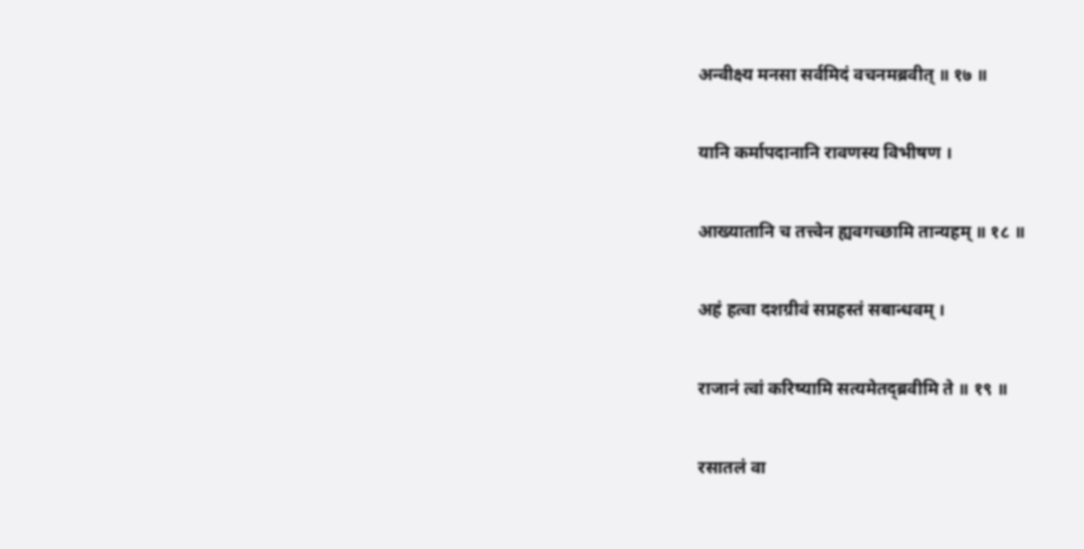अन्वीक्ष्य मनसा सर्वमिदं वचनमब्रवीत् ॥ १७ ॥

यानि कर्मापदानानि रावणस्य विभीषण ।

आख्यातानि च तत्त्वेन ह्यवगच्छामि तान्यहम् ॥ १८ ॥

अहं हत्वा दशग्रीवं सप्रहस्तं सबान्धवम् ।

राजानं त्वां करिष्यामि सत्यमेतद्ब्रवीमि ते ॥ १९ ॥

रसातलं वा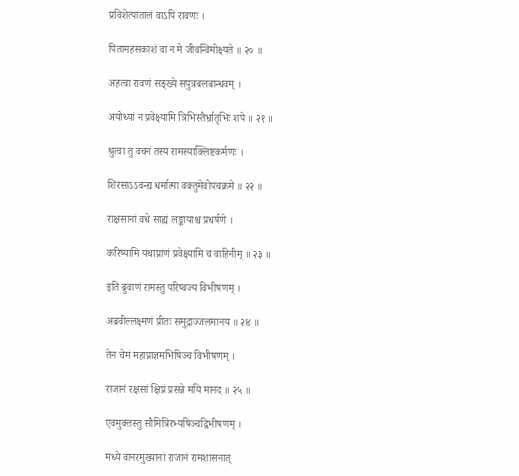प्रविशेत्पातालं वाऽपि रावणः ।

पितामहसकाशं वा न मे जीवन्विमोक्ष्यते ॥ २० ॥

अहत्वा रावणं सङ्ख्ये सपुत्रबलबान्धवम् ।

अयोध्यां न प्रवेक्ष्यामि त्रिभिस्तैर्भ्रातृभिः शपे ॥ २१ ॥

श्रुत्वा तु वचनं तस्य रामस्याक्लिष्टकर्मणः ।

शिरसाऽऽवन्द्य धर्मात्मा वक्तुमेवोपचक्रमे ॥ २२ ॥

राक्षसानां वधे साह्यं लङ्कायाश्च प्रधर्षणे ।

करिष्यामि यथाप्राणं प्रवेक्ष्यामि च वाहिनीम् ॥ २३ ॥

इति ब्रुवाणं रामस्तु परिष्वज्य विभीषणम् ।

अब्रवील्लक्ष्मणं प्रीतः समुद्राज्जलमानय ॥ २४ ॥

तेन चेमं महाप्राज्ञमभिषिञ्च विभीषणम् ।

राजानं रक्षसां क्षिप्रं प्रसन्ने मयि मानद ॥ २५ ॥

एवमुक्तस्तु सौमित्रिरभ्यषिञ्चद्विभीषणम् ।

मध्ये वानरमुख्यानां राजानं रामशासनात्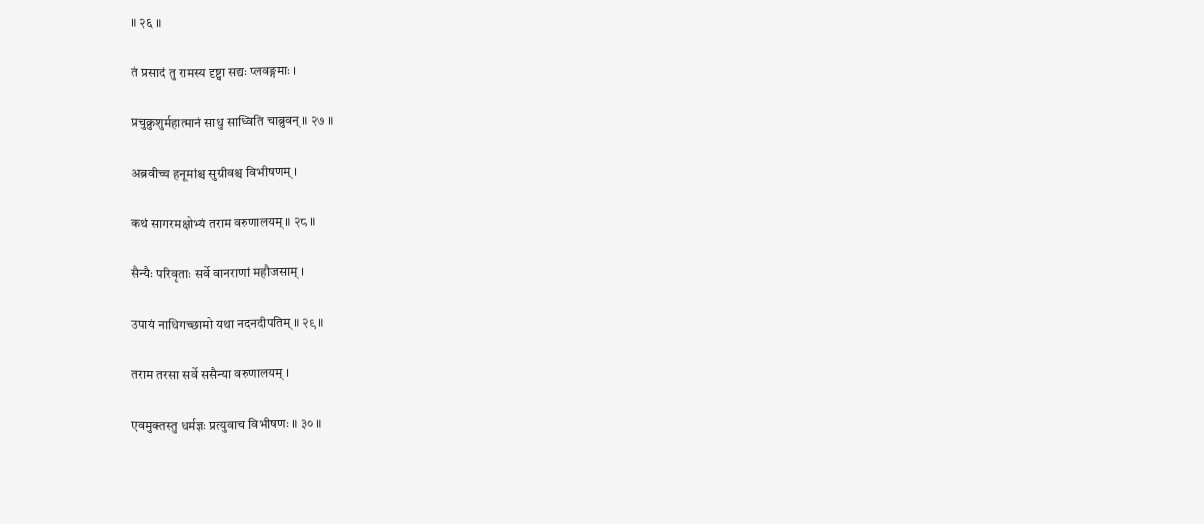॥ २६ ॥

तं प्रसादं तु रामस्य दृष्ट्वा सद्यः प्लवङ्गमाः ।

प्रचुक्रुशुर्महात्मानं साधु साध्विति चाब्रुवन् ॥ २७ ॥

अब्रवीच्च हनूमांश्च सुग्रीवश्च विभीषणम् ।

कथं सागरमक्षोभ्यं तराम वरुणालयम् ॥ २८ ॥

सैन्यैः परिवृताः सर्वे वानराणां महौजसाम् ।

उपायं नाधिगच्छामो यथा नदनदीपतिम् ॥ २९ ॥

तराम तरसा सर्वे ससैन्या वरुणालयम् ।

एवमुक्तस्तु धर्मज्ञः प्रत्युवाच विभीषणः ॥ ३० ॥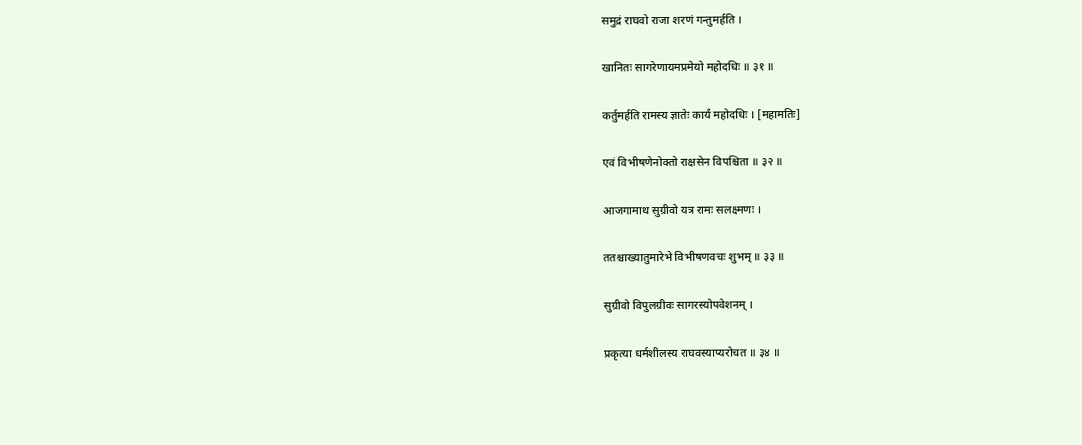समुद्रं राघवो राजा शरणं गन्तुमर्हति ।

खानितः सागरेणायमप्रमेयो महोदधिः ॥ ३१ ॥

कर्तुमर्हति रामस्य ज्ञातेः कार्यं महोदधिः । [महामतिः]

एवं विभीषणेनोक्तो राक्षसेन विपश्चिता ॥ ३२ ॥

आजगामाथ सुग्रीवो यत्र रामः सलक्ष्मणः ।

ततश्चाख्यातुमारेभे विभीषणवचः शुभम् ॥ ३३ ॥

सुग्रीवो विपुलग्रीवः सागरस्योपवेशनम् ।

प्रकृत्या धर्मशीलस्य राघवस्याप्यरोचत ॥ ३४ ॥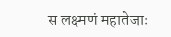स लक्ष्मणं महातेजाः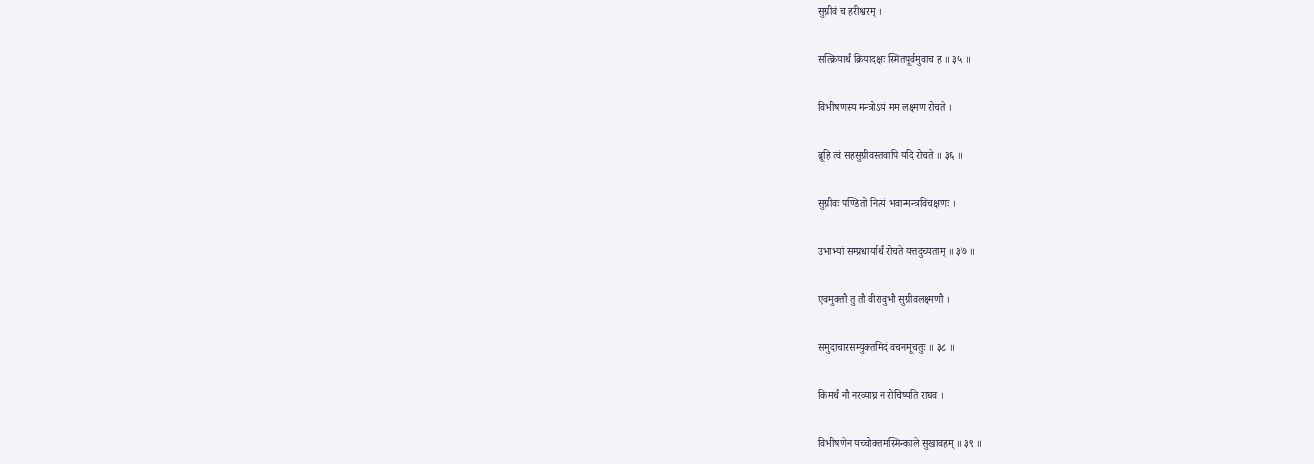सुग्रीवं च हरीश्वरम् ।

सत्क्रियार्थं क्रियादक्षः स्मितपूर्वमुवाच ह ॥ ३५ ॥

विभीषणस्य मन्त्रोऽयं मम लक्ष्मण रोचते ।

ब्रूहि त्वं सहसुग्रीवस्तवापि यदि रोचते ॥ ३६ ॥

सुग्रीवः पण्डितो नित्यं भवान्मन्त्रविचक्षणः ।

उभाभ्यां सम्प्रधार्यार्थं रोचते यत्तदुच्यताम् ॥ ३७ ॥

एवमुक्तौ तु तौ वीरावुभौ सुग्रीवलक्ष्मणौ ।

समुदाचारसम्युक्तमिदं वचनमूचतुः ॥ ३८ ॥

किमर्थं नौ नरव्याघ्र न रोचिष्यति राघव ।

विभीषणेन यच्चोक्तमस्मिन्काले सुखावहम् ॥ ३९ ॥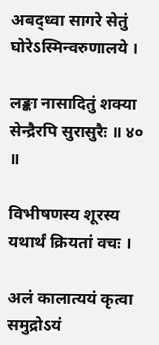अबद्ध्वा सागरे सेतुं घोरेऽस्मिन्वरुणालये ।

लङ्का नासादितुं शक्या सेन्द्रैरपि सुरासुरैः ॥ ४० ॥

विभीषणस्य शूरस्य यथार्थं क्रियतां वचः ।

अलं कालात्ययं कृत्वा समुद्रोऽयं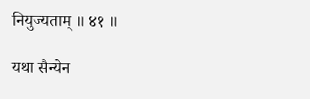नियुज्यताम् ॥ ४१ ॥

यथा सैन्येन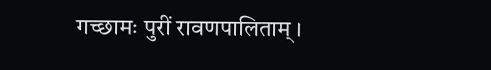गच्छामः पुरीं रावणपालिताम् ।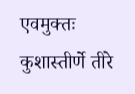एवमुक्तः कुशास्तीर्णे तीरे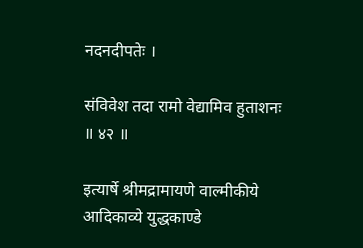नदनदीपतेः ।

संविवेश तदा रामो वेद्यामिव हुताशनः ॥ ४२ ॥

इत्यार्षे श्रीमद्रामायणे वाल्मीकीये आदिकाव्ये युद्धकाण्डे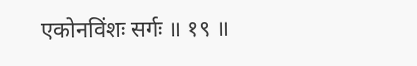एकोनविंशः सर्गः ॥ १९ ॥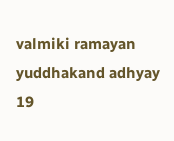valmiki ramayan yuddhakand adhyay 19